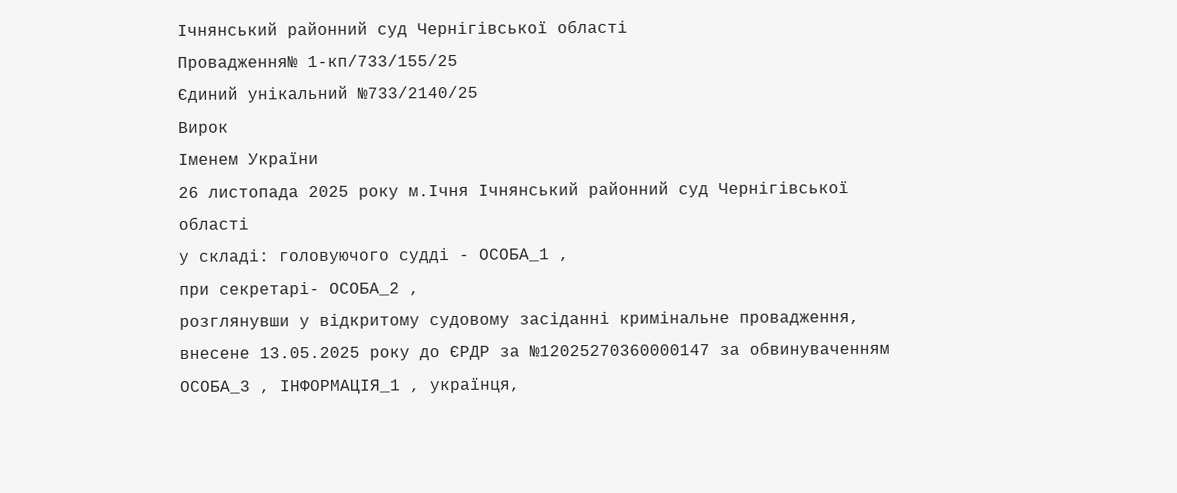Ічнянський районний суд Чернігівської області
Провадження№ 1-кп/733/155/25
Єдиний унікальний №733/2140/25
Вирок
Іменем України
26 листопада 2025 року м.Ічня Ічнянський районний суд Чернігівської області
у складі: головуючого судді - ОСОБА_1 ,
при секретарі- ОСОБА_2 ,
розглянувши у відкритому судовому засіданні кримінальне провадження, внесене 13.05.2025 року до ЄРДР за №12025270360000147 за обвинуваченням
ОСОБА_3 , ІНФОРМАЦІЯ_1 , українця,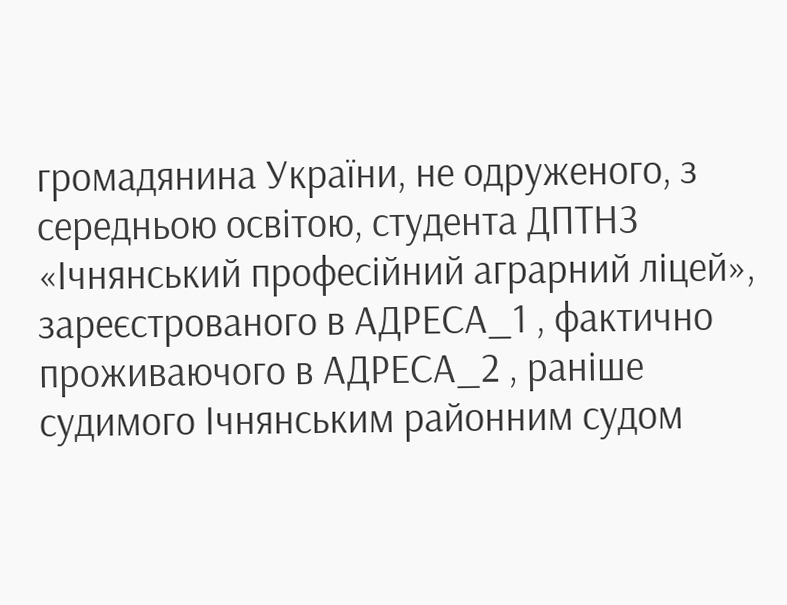громадянина України, не одруженого, з середньою освітою, студента ДПТНЗ «Ічнянський професійний аграрний ліцей», зареєстрованого в АДРЕСА_1 , фактично проживаючого в АДРЕСА_2 , раніше судимого Ічнянським районним судом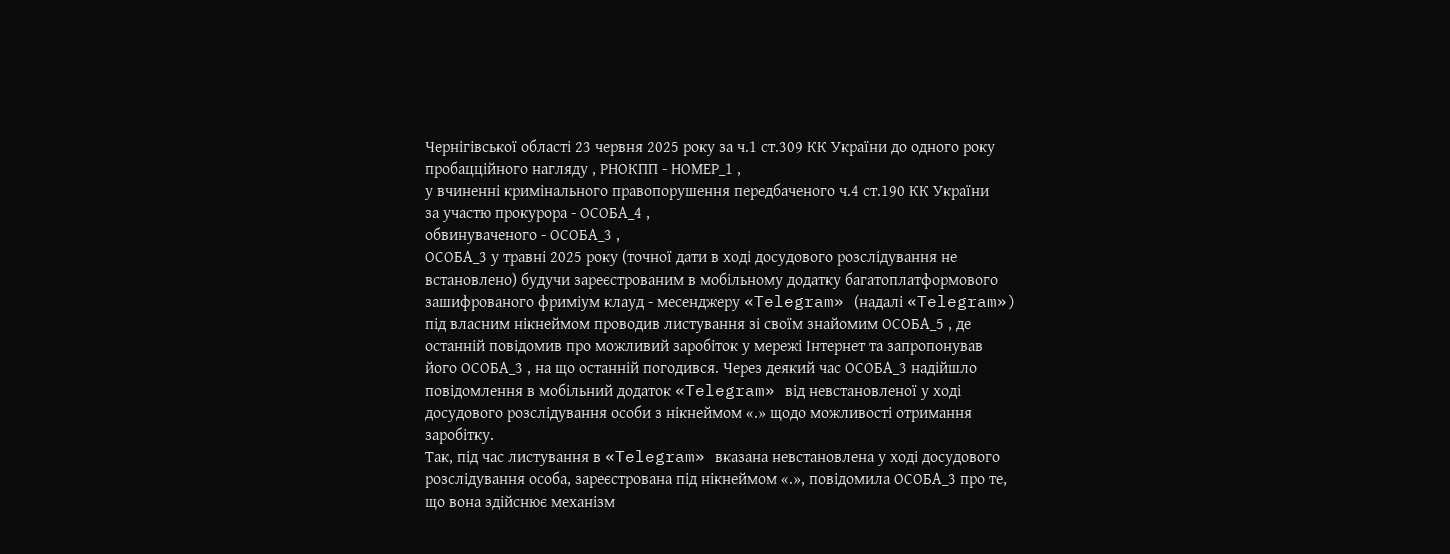Чернігівської області 23 червня 2025 року за ч.1 ст.309 КК України до одного року пробацційного нагляду , РНОКПП - НОМЕР_1 ,
у вчиненні кримінального правопорушення передбаченого ч.4 ст.190 КК України
за участю прокурора - ОСОБА_4 ,
обвинуваченого - ОСОБА_3 ,
ОСОБА_3 у травні 2025 року (точної дати в ході досудового розслідування не встановлено) будучи зареєстрованим в мобільному додатку багатоплатформового зашифрованого фриміум клауд - месенджеру «Telegram» (надалі «Telegram») під власним нікнеймом проводив листування зі своїм знайомим ОСОБА_5 , де останній повідомив про можливий заробіток у мережі Інтернет та запропонував його ОСОБА_3 , на що останній погодився. Через деякий час ОСОБА_3 надійшло повідомлення в мобільний додаток «Telegram» від невстановленої у ході досудового розслідування особи з нікнеймом «.» щодо можливості отримання заробітку.
Так, під час листування в «Telegram» вказана невстановлена у ході досудового розслідування особа, зареєстрована під нікнеймом «.», повідомила ОСОБА_3 про те, що вона здійснює механізм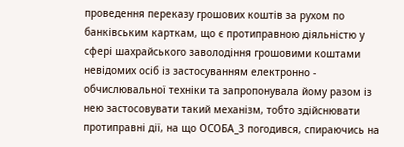проведення переказу грошових коштів за рухом по банківським карткам, що є протиправною діяльністю у сфері шахрайського заволодіння грошовими коштами невідомих осіб із застосуванням електронно - обчислювальної техніки та запропонувала йому разом із нею застосовувати такий механізм, тобто здійснювати протиправні дії, на що ОСОБА_3 погодився, спираючись на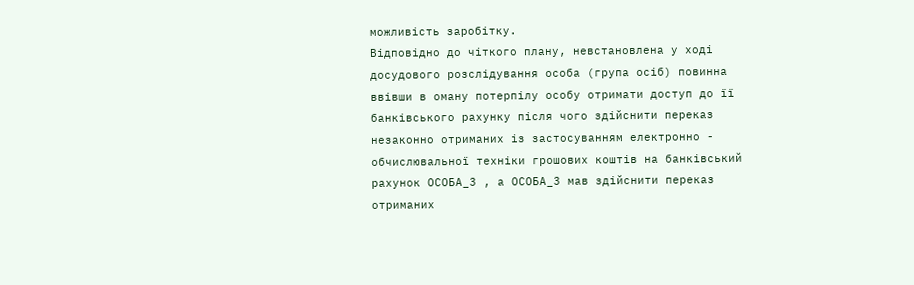можливість заробітку.
Відповідно до чіткого плану, невстановлена у ході досудового розслідування особа (група осіб) повинна ввівши в оману потерпілу особу отримати доступ до її банківського рахунку після чого здійснити переказ незаконно отриманих із застосуванням електронно - обчислювальної техніки грошових коштів на банківський рахунок ОСОБА_3 , а ОСОБА_3 мав здійснити переказ отриманих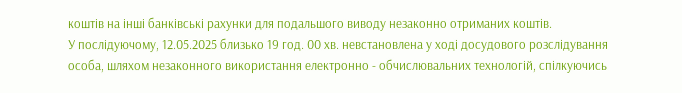коштів на інші банківські рахунки для подальшого виводу незаконно отриманих коштів.
У послідуючому, 12.05.2025 близько 19 год. 00 хв. невстановлена у ході досудового розслідування особа, шляхом незаконного використання електронно - обчислювальних технологій, спілкуючись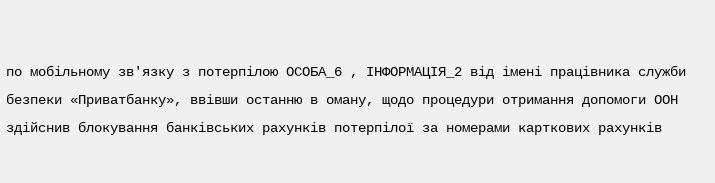по мобільному зв'язку з потерпілою ОСОБА_6 , ІНФОРМАЦІЯ_2 від імені працівника служби безпеки «Приватбанку», ввівши останню в оману, щодо процедури отримання допомоги ООН здійснив блокування банківських рахунків потерпілої за номерами карткових рахунків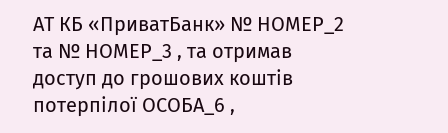АТ КБ «ПриватБанк» № НОМЕР_2 та № НОМЕР_3 , та отримав доступ до грошових коштів потерпілої ОСОБА_6 ,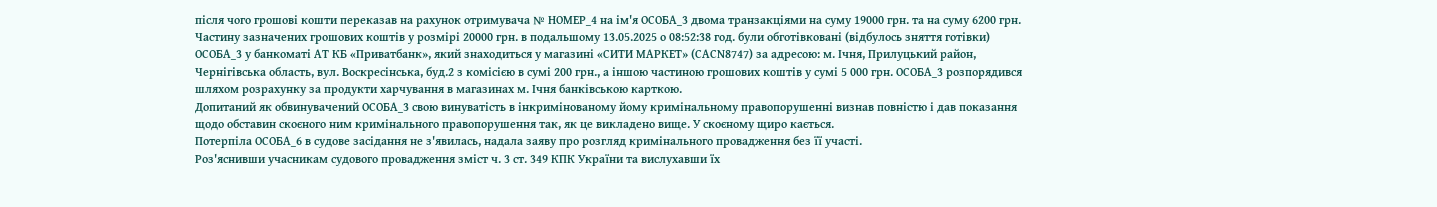після чого грошові кошти переказав на рахунок отримувача № НОМЕР_4 на ім'я ОСОБА_3 двома транзакціями на суму 19000 грн. та на суму 6200 грн.
Частину зазначених грошових коштів у розмірі 20000 грн. в подальшому 13.05.2025 о 08:52:38 год. були обготівковані (відбулось зняття готівки) ОСОБА_3 у банкоматі АТ КБ «Приватбанк», який знаходиться у магазині «СИТИ МАРКЕТ» (САСN8747) за адресою: м. Ічня, Прилуцький район, Чернігівська область, вул. Воскресінська, буд.2 з комісією в сумі 200 грн., а іншою частиною грошових коштів у сумі 5 000 грн. ОСОБА_3 розпорядився шляхом розрахунку за продукти харчування в магазинах м. Ічня банківською карткою.
Допитаний як обвинувачений ОСОБА_3 свою винуватість в інкримінованому йому кримінальному правопорушенні визнав повністю і дав показання щодо обставин скоєного ним кримінального правопорушення так, як це викладено вище. У скоєному щиро кається.
Потерпіла ОСОБА_6 в судове засідання не з'явилась, надала заяву про розгляд кримінального провадження без її участі.
Роз'яснивши учасникам судового провадження зміст ч. 3 ст. 349 КПК України та вислухавши їх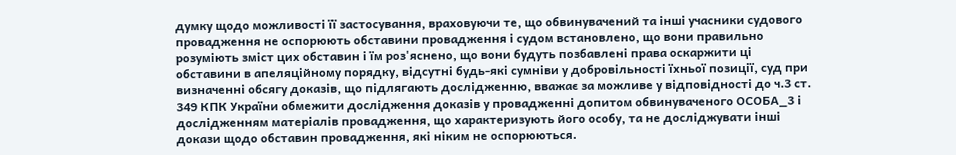думку щодо можливості її застосування, враховуючи те, що обвинувачений та інші учасники судового провадження не оспорюють обставини провадження і судом встановлено, що вони правильно розуміють зміст цих обставин і їм роз'яснено, що вони будуть позбавлені права оскаржити ці обставини в апеляційному порядку, відсутні будь-які сумніви у добровільності їхньої позиції, суд при визначенні обсягу доказів, що підлягають дослідженню, вважає за можливе у відповідності до ч.3 ст. 349 КПК України обмежити дослідження доказів у провадженні допитом обвинуваченого ОСОБА_3 і дослідженням матеріалів провадження, що характеризують його особу, та не досліджувати інші докази щодо обставин провадження, які ніким не оспорюються.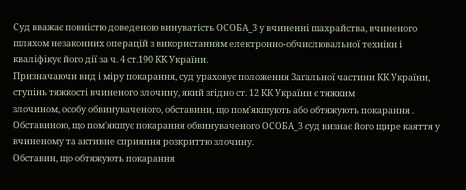Суд вважає повністю доведеною винуватість ОСОБА_3 у вчиненні шахрайства, вчиненого шляхом незаконних операцій з використанням електронно-обчислювальної техніки і кваліфікує його дії за ч. 4 ст.190 КК України.
Призначаючи вид і міру покарання, суд ураховує положення Загальної частини КК України, ступінь тяжкості вчиненого злочину, який згідно ст. 12 КК України є тяжким
злочином, особу обвинуваченого, обставини, що пом'якшують або обтяжують покарання .
Обставиною, що пом'якшує покарання обвинуваченого ОСОБА_3 суд визнає його щире каяття у вчиненому та активне сприяння розкриттю злочину.
Обставин, що обтяжують покарання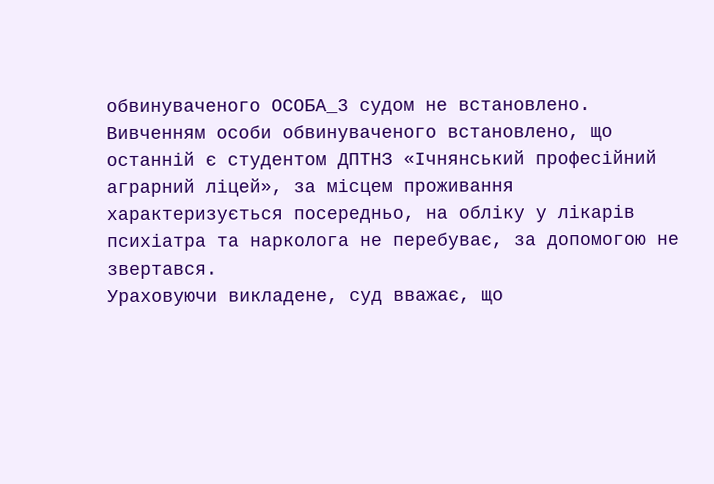обвинуваченого ОСОБА_3 судом не встановлено.
Вивченням особи обвинуваченого встановлено, що останній є студентом ДПТНЗ «Ічнянський професійний аграрний ліцей», за місцем проживання характеризується посередньо, на обліку у лікарів психіатра та нарколога не перебуває, за допомогою не звертався.
Ураховуючи викладене, суд вважає, що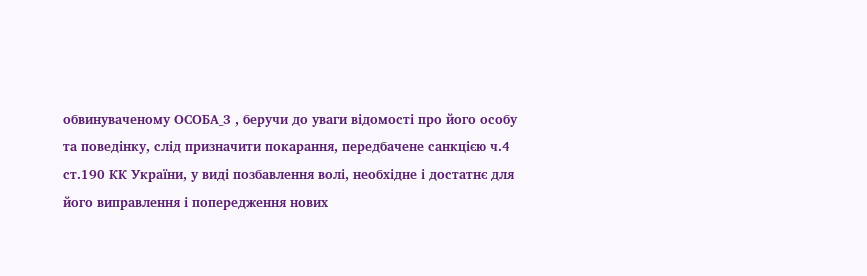обвинуваченому ОСОБА_3 , беручи до уваги відомості про його особу та поведінку, слід призначити покарання, передбачене санкцією ч.4 ст.190 КК України, у виді позбавлення волі, необхідне і достатнє для його виправлення і попередження нових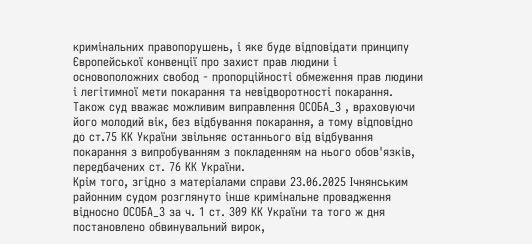кримінальних правопорушень, і яке буде відповідати принципу Європейської конвенції про захист прав людини і основоположних свобод - пропорційності обмеження прав людини і легітимної мети покарання та невідворотності покарання.
Також суд вважає можливим виправлення ОСОБА_3 , враховуючи його молодий вік, без відбування покарання, а тому відповідно до ст.75 КК України звільняє останнього від відбування покарання з випробуванням з покладенням на нього обов'язків, передбачених ст. 76 КК України.
Крім того, згідно з матеріалами справи 23.06.2025 Ічнянським районним судом розглянуто інше кримінальне провадження відносно ОСОБА_3 за ч. 1 ст. 309 КК України та того ж дня постановлено обвинувальний вирок,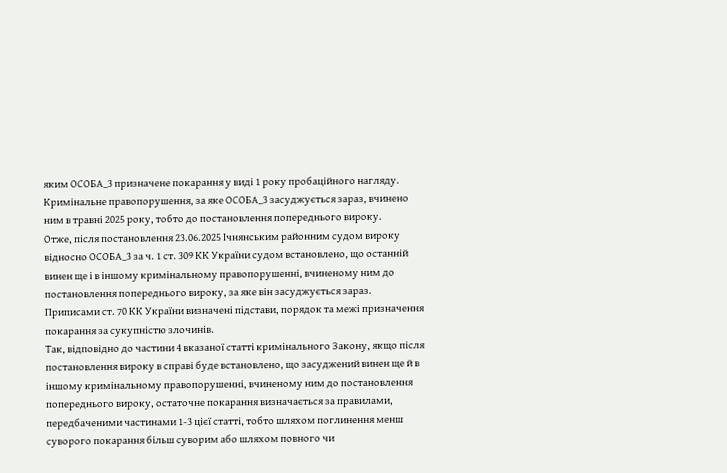яким ОСОБА_3 призначене покарання у виді 1 року пробаційного нагляду. Кримінальне правопорушення, за яке ОСОБА_3 засуджується зараз, вчинено ним в травні 2025 року, тобто до постановлення попереднього вироку.
Отже, після постановлення 23.06.2025 Ічнянським районним судом вироку відносно ОСОБА_3 за ч. 1 ст. 309 КК України судом встановлено, що останній винен ще і в іншому кримінальному правопорушенні, вчиненому ним до постановлення попереднього вироку, за яке він засуджується зараз.
Приписами ст. 70 КК України визначені підстави, порядок та межі призначення покарання за сукупністю злочинів.
Так, відповідно до частини 4 вказаної статті кримінального Закону, якщо після постановлення вироку в справі буде встановлено, що засуджений винен ще й в іншому кримінальному правопорушенні, вчиненому ним до постановлення попереднього вироку, остаточне покарання визначається за правилами, передбаченими частинами 1-3 цієї статті, тобто шляхом поглинення менш суворого покарання більш суворим або шляхом повного чи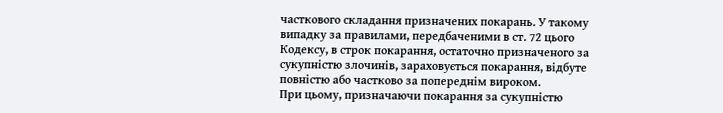часткового складання призначених покарань. У такому випадку за правилами, передбаченими в ст. 72 цього Кодексу, в строк покарання, остаточно призначеного за сукупністю злочинів, зараховується покарання, відбуте повністю або частково за попереднім вироком.
При цьому, призначаючи покарання за сукупністю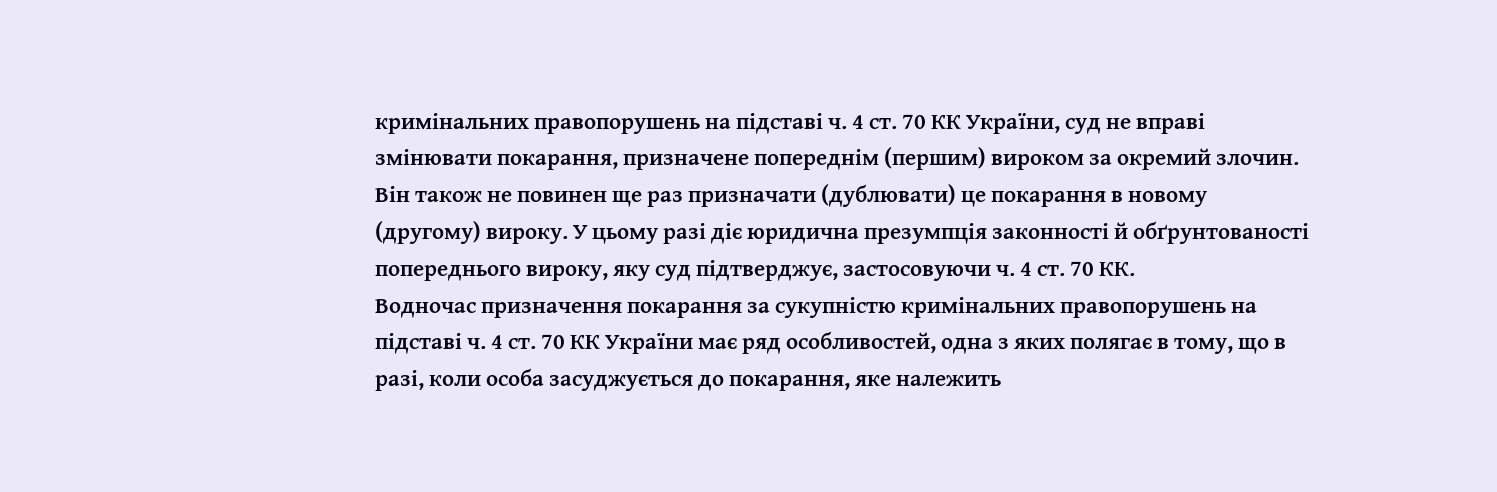кримінальних правопорушень на підставі ч. 4 ст. 70 КК України, суд не вправі змінювати покарання, призначене попереднім (першим) вироком за окремий злочин. Він також не повинен ще раз призначати (дублювати) це покарання в новому (другому) вироку. У цьому разі діє юридична презумпція законності й обґрунтованості попереднього вироку, яку суд підтверджує, застосовуючи ч. 4 ст. 70 КК.
Водночас призначення покарання за сукупністю кримінальних правопорушень на підставі ч. 4 ст. 70 КК України має ряд особливостей, одна з яких полягає в тому, що в разі, коли особа засуджується до покарання, яке належить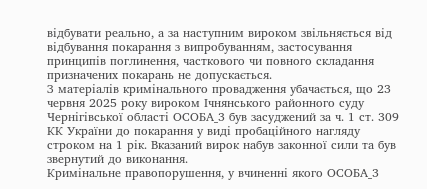відбувати реально, а за наступним вироком звільняється від відбування покарання з випробуванням, застосування принципів поглинення, часткового чи повного складання призначених покарань не допускається.
З матеріалів кримінального провадження убачається, що 23 червня 2025 року вироком Ічнянського районного суду Чернігівської області ОСОБА_3 був засуджений за ч. 1 ст. 309 КК України до покарання у виді пробаційного нагляду строком на 1 рік. Вказаний вирок набув законної сили та був звернутий до виконання.
Кримінальне правопорушення, у вчиненні якого ОСОБА_3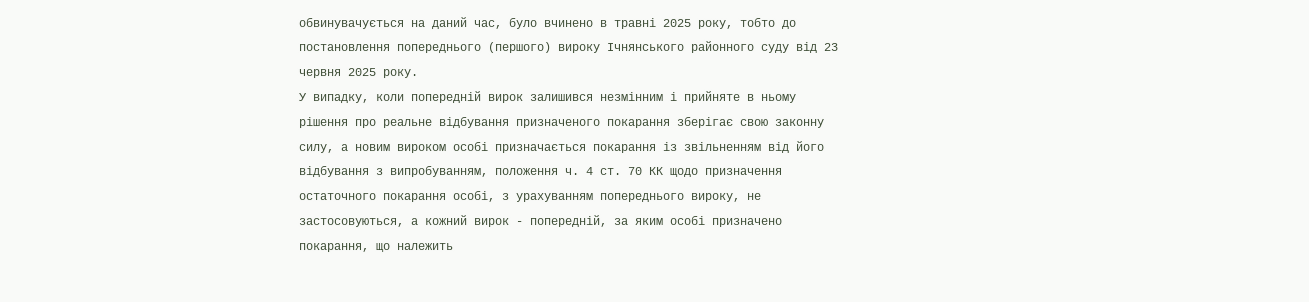обвинувачується на даний час, було вчинено в травні 2025 року, тобто до постановлення попереднього (першого) вироку Ічнянського районного суду від 23 червня 2025 року.
У випадку, коли попередній вирок залишився незмінним і прийняте в ньому рішення про реальне відбування призначеного покарання зберігає свою законну силу, а новим вироком особі призначається покарання із звільненням від його відбування з випробуванням, положення ч. 4 ст. 70 КК щодо призначення остаточного покарання особі, з урахуванням попереднього вироку, не застосовуються, а кожний вирок - попередній, за яким особі призначено покарання, що належить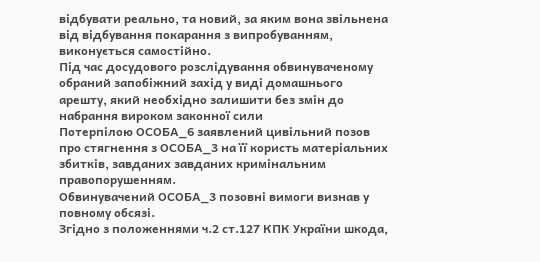відбувати реально, та новий, за яким вона звільнена від відбування покарання з випробуванням, виконується самостійно.
Під час досудового розслідування обвинуваченому обраний запобіжний захід у виді домашнього арешту, який необхідно залишити без змін до набрання вироком законної сили
Потерпілою ОСОБА_6 заявлений цивільний позов про стягнення з ОСОБА_3 на її користь матеріальних збитків, завданих завданих кримінальним правопорушенням.
Обвинувачений ОСОБА_3 позовні вимоги визнав у повному обсязі.
Згідно з положеннями ч.2 ст.127 КПК України шкода,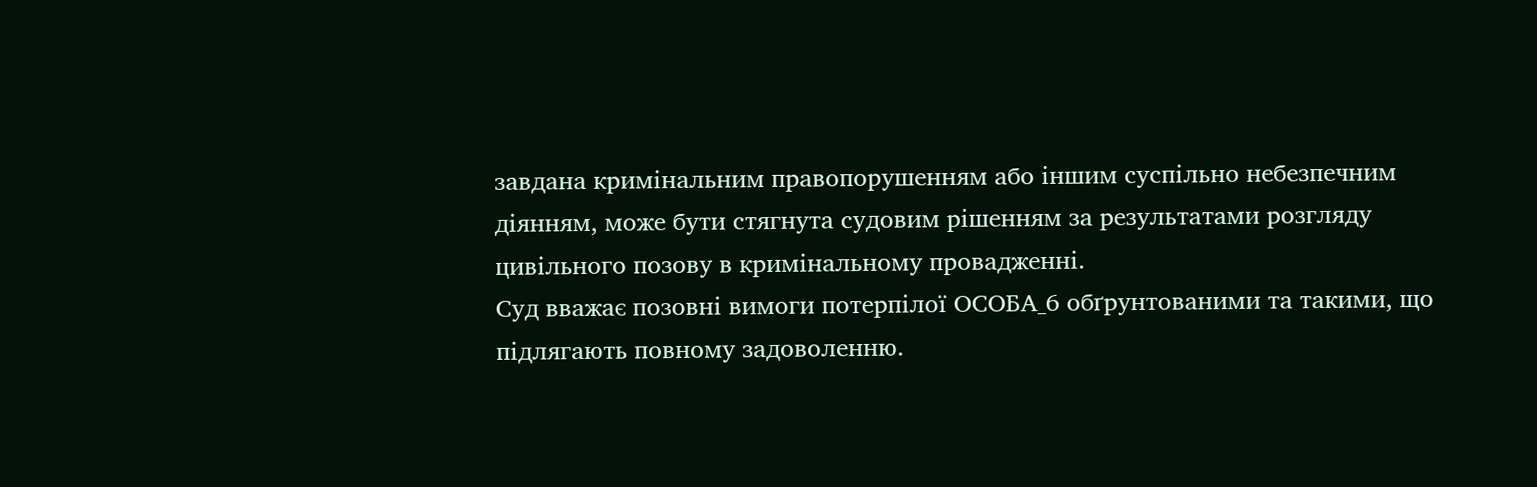завдана кримінальним правопорушенням або іншим суспільно небезпечним діянням, може бути стягнута судовим рішенням за результатами розгляду цивільного позову в кримінальному провадженні.
Суд вважає позовні вимоги потерпілої ОСОБА_6 обґрунтованими та такими, що підлягають повному задоволенню.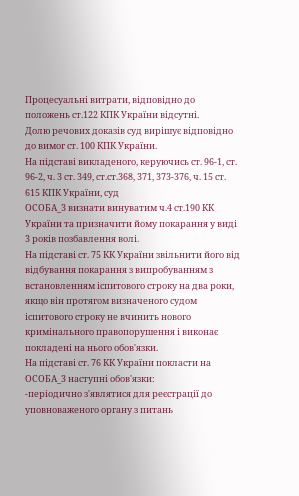Процесуальні витрати, відповідно до положень ст.122 КПК України відсутні.
Долю речових доказів суд вирішує відповідно до вимог ст. 100 КПК України.
На підставі викладеного, керуючись ст. 96-1, ст. 96-2, ч. 3 ст. 349, ст.ст.368, 371, 373-376, ч. 15 ст. 615 КПК України, суд
ОСОБА_3 визнати винуватим ч.4 ст.190 КК України та призначити йому покарання у виді 3 років позбавлення волі.
На підставі ст. 75 КК України звільнити його від відбування покарання з випробуванням з встановленням іспитового строку на два роки, якщо він протягом визначеного судом іспитового строку не вчинить нового кримінального правопорушення і виконає покладені на нього обов'язки.
На підставі ст. 76 КК України покласти на ОСОБА_3 наступні обов'язки:
-періодично з'являтися для реєстрації до уповноваженого органу з питань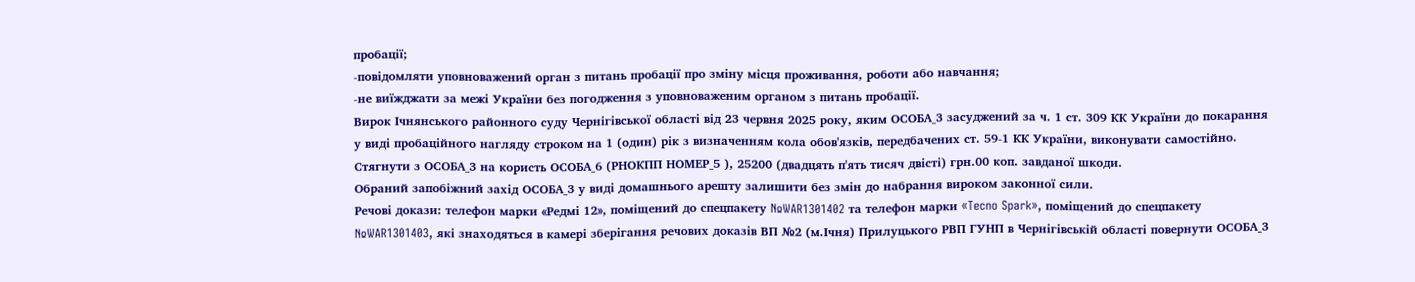пробації;
-повідомляти уповноважений орган з питань пробації про зміну місця проживання, роботи або навчання;
-не виїжджати за межі України без погодження з уповноваженим органом з питань пробації.
Вирок Ічнянського районного суду Чернігівської області від 23 червня 2025 року, яким ОСОБА_3 засуджений за ч. 1 ст. 309 КК України до покарання у виді пробаційного нагляду строком на 1 (один) рік з визначенням кола обов'язків, передбачених ст. 59-1 КК України, виконувати самостійно.
Стягнути з ОСОБА_3 на користь ОСОБА_6 (РНОКПП НОМЕР_5 ), 25200 (двадцять п'ять тисяч двісті) грн.00 коп. завданої шкоди.
Обраний запобіжний захід ОСОБА_3 у виді домашнього арешту залишити без змін до набрання вироком законної сили.
Речові докази: телефон марки «Редмі 12», поміщений до спецпакету №WAR1301402 та телефон марки «Tecno Spark», поміщений до спецпакету №WAR1301403, які знаходяться в камері зберігання речових доказів ВП №2 (м.Ічня) Прилуцького РВП ГУНП в Чернігівській області повернути ОСОБА_3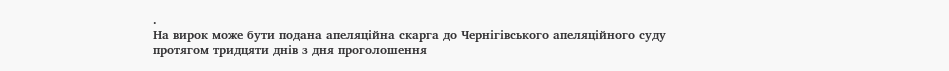.
На вирок може бути подана апеляційна скарга до Чернігівського апеляційного суду протягом тридцяти днів з дня проголошення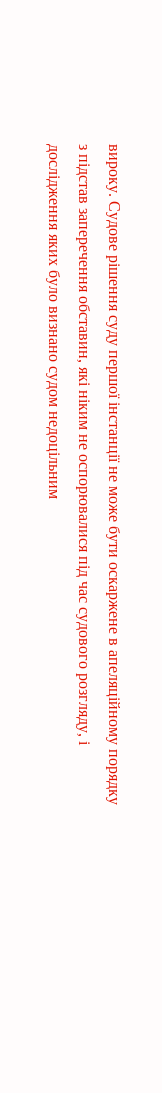вироку. Судове рішення суду першої інстанції не може бути оскаржене в апеляційному порядку з підстав заперечення обставин, які ніким не оспорювалися під час судового розгляду, і дослідження яких було визнано судом недоцільним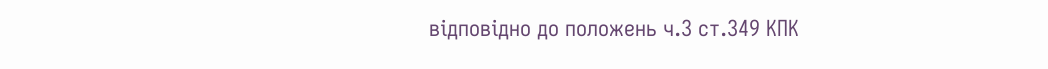відповідно до положень ч.3 ст.349 КПК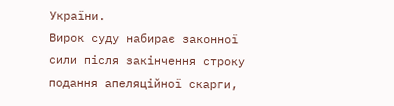України.
Вирок суду набирає законної сили після закінчення строку подання апеляційної скарги,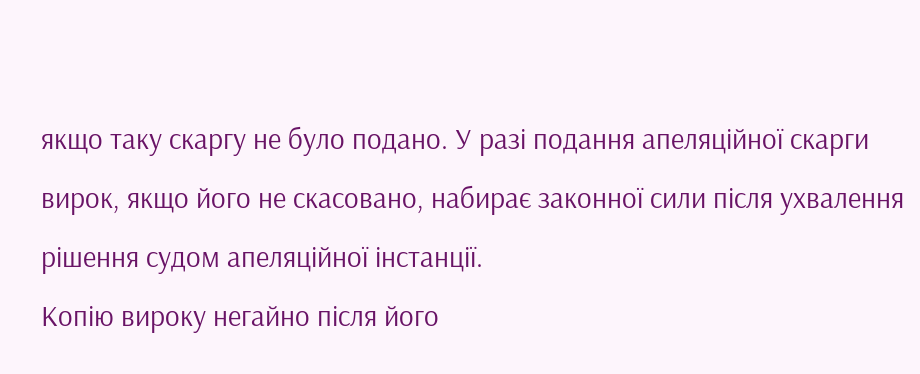якщо таку скаргу не було подано. У разі подання апеляційної скарги вирок, якщо його не скасовано, набирає законної сили після ухвалення рішення судом апеляційної інстанції.
Копію вироку негайно після його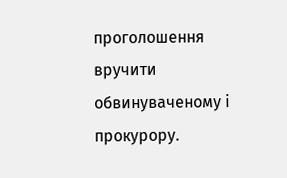проголошення вручити обвинуваченому і прокурору.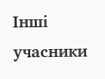Інші учасники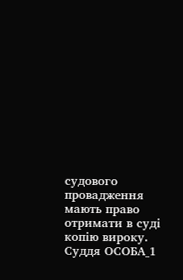судового провадження мають право отримати в суді копію вироку.
Суддя ОСОБА_1